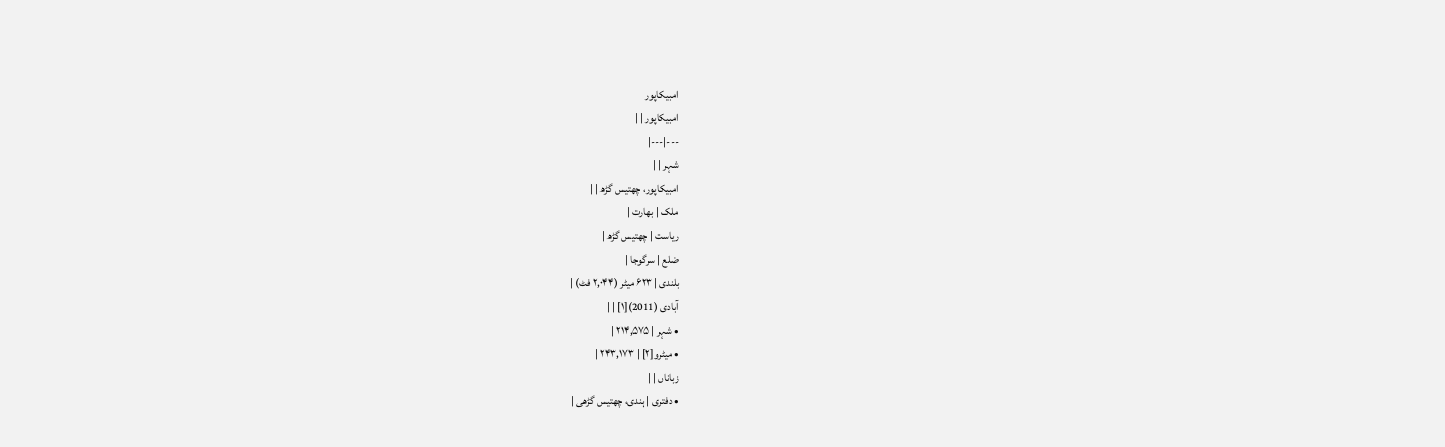امبیکاپور
امبیکاپور | |
---|---|
شہر | |
امبیکاپور، چھتیس گڑھ | |
ملک | بھارت |
ریاست | چھتیس گڑھ |
ضلع | سرگوجا |
بلندی | ۶۲۳ میٹر (۲,۰۴۴ فٹ) |
آبادی (2011)[۱] | |
• شہر | ۲۱۴,۵۷۵ |
• میٹرو[۲] | ۲۴۳,۱۷۳ |
زباناں | |
• دفتری | ہندی، چھتیس گڑھی |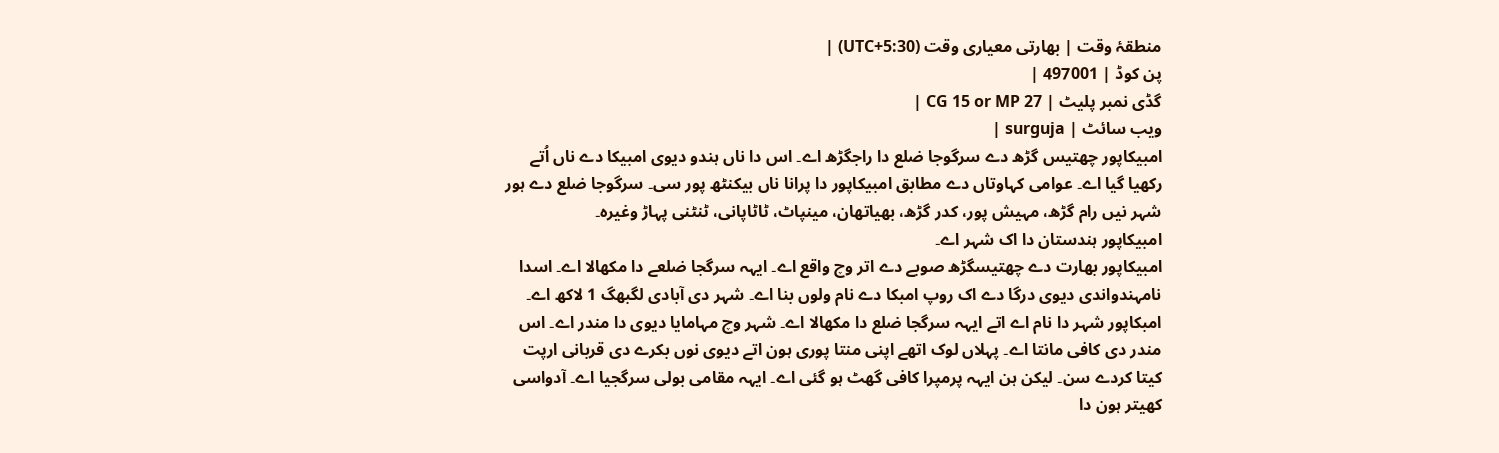منطقۂ وقت | بھارتی معیاری وقت (UTC+5:30) |
پن کوڈ | 497001 |
گڈی نمبر پلیٹ | CG 15 or MP 27 |
ویب سائٹ | surguja |
امبیکاپور چھتیس گڑھ دے سرگوجا ضلع دا راجگڑھ اے۔ اس دا ناں ہندو دیوی امبیکا دے ناں اُتے رکھیا گیا اے۔ عوامی کہاوتاں دے مطابق امبیكاپور دا پرانا ناں بیکنٹھ پور سی۔ سرگوجا ضلع دے ہور شہر نيں رام گڑھ، مہیش پور، كدر گڑھ، بھیاتھان، مینپاٹ، ٹاٹاپانی، ٹنٹنی پہاڑ وغیرہ۔
امبیکاپور ہندستان دا اک شہر اے۔
امبیکاپور بھارت دے چھتیسگڑھ صوبے دے اتر وچ واقع اے۔ ایہہ سرگجا ضلعے دا مکھالا اے۔ اسدا نامہندواندی دیوی درگا دے اک روپ امبکا دے نام ولوں بنا اے۔ شہر دی آبادی لگبھگ 1 لاکھ اے۔
امبکاپور شہر دا نام اے اتے ایہہ سرگجا ضلع دا مکھالا اے۔ شہر وچ مہامایا دیوی دا مندر اے۔ اس مندر دی کافی مانتا اے۔ پہلاں لوک اتھے اپنی منتا پوری ہون اتے دیوی نوں بکرے دی قربانی ارپت کیتا کردے سن۔ لیکن ہن ایہہ پرمپرا کافی گھٹ ہو گئی اے۔ ایہہ مقامی بولی سرگجیا اے۔ آدواسی کھیتر ہون دا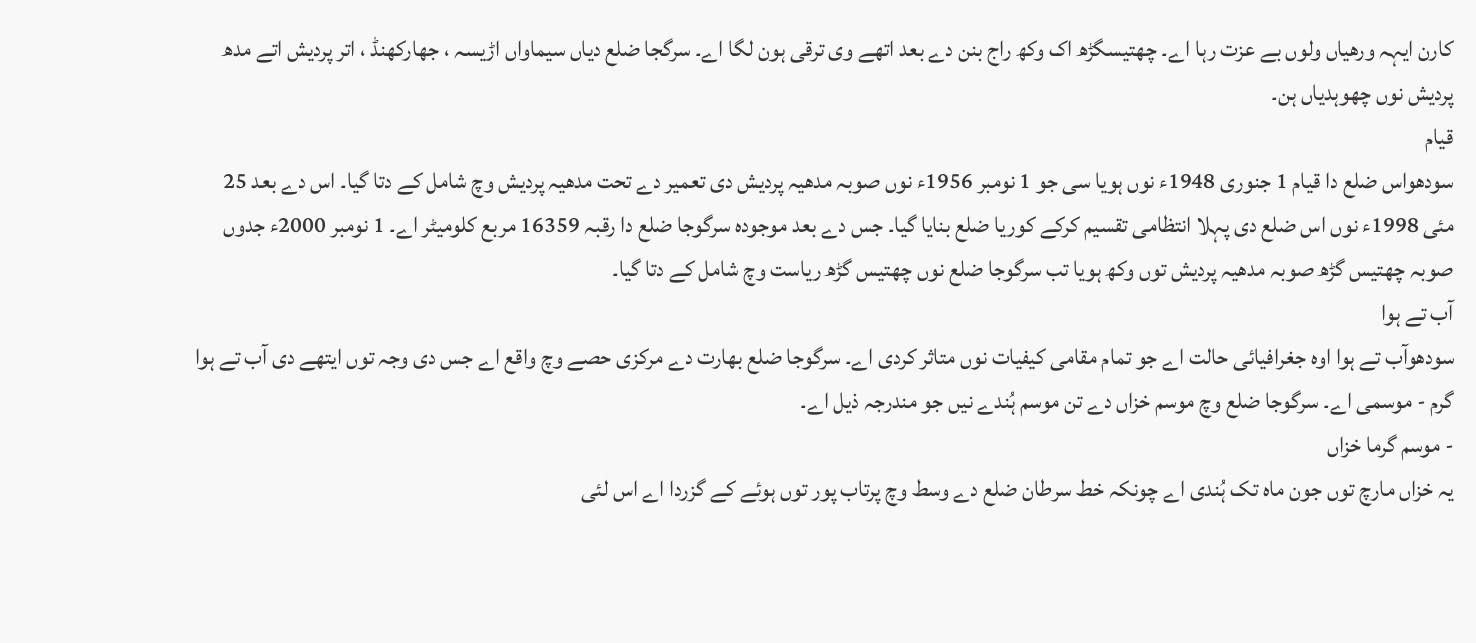کارن ایہہ ورھیاں ولوں بے عزت رہا اے۔ چھتیسگڑھ اک وکھ راج بنن دے بعد اتھے وی ترقی ہون لگا اے۔ سرگجا ضلع دیاں سیماواں اڑیسہ ، جھارکھنڈ ، اتر پردیش اتے مدھ پردیش نوں چھوہدیاں ہن۔
قیام
سودھواس ضلع دا قیام 1 جنوری 1948ء نوں ہويا سی جو 1 نومبر 1956ء نوں صوبہ مدھیہ پردیش دی تعمیر دے تحت مدھیہ پردیش وچ شامل کے دتا گیا۔ اس دے بعد 25 مئی 1998ء نوں اس ضلع دی پہلا انتظامی تقسیم کرکے کوریا ضلع بنایا گیا۔ جس دے بعد موجودہ سرگوجا ضلع دا رقبہ 16359 مربع کلومیٹر اے۔ 1 نومبر 2000ء جدوں صوبہ چھتیس گڑھ صوبہ مدھیہ پردیش توں وکھ ہويا تب سرگوجا ضلع نوں چھتیس گڑھ ریاست وچ شامل کے دتا گیا۔
آب تے ہوا
سودھوآب تے ہوا اوہ جغرافیائی حالت اے جو تمام مقامی کیفیات نوں متاثر کردی اے۔ سرگوجا ضلع بھارت دے مرکزی حصے وچ واقع اے جس دی وجہ توں ایتھے دی آب تے ہوا گرم - موسمی اے۔ سرگوجا ضلع وچ موسم خزاں دے تن موسم ہُندے نيں جو مندرجہ ذیل اے۔
- موسم گرما خزاں
یہ خزاں مارچ توں جون ماہ تک ہُندی اے چونکہ خط سرطان ضلع دے وسط وچ پرتاب پور توں ہوئے کے گزردا اے اس لئی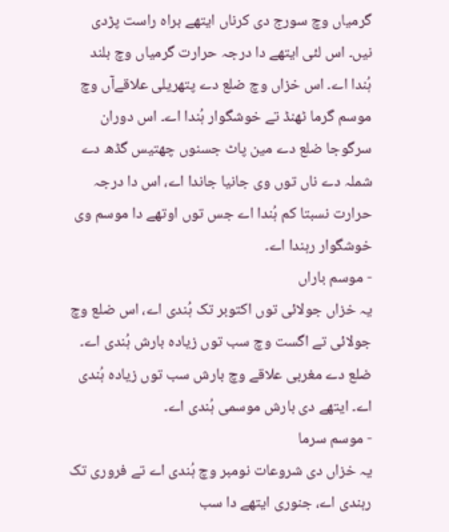گرمیاں وچ سورج دی کرناں ایتھے براہ راست پڑدی نيں۔ اس لئی ایتھے دا درجہ حرارت گرمیاں وچ بلند ہُندا اے۔ اس خزاں وچ ضلع دے پتھریلی علاقےآں وچ موسم گرما ٹھنڈ تے خوشگوار ہُندا اے۔ اس دوران سرگوجا ضلع دے مین پاٹ جسنوں چھتیس گڈھ دے شملہ دے ناں توں وی جانیا جاندا اے، اس دا درجہ حرارت نسبتا کم ہُندا اے جس توں اوتھے دا موسم وی خوشگوار رہندا اے۔
- موسم باراں
یہ خزاں جولائی توں اکتوبر تک ہُندی اے، اس ضلع وچ جولائی تے اگست وچ سب توں زیادہ بارش ہُندی اے۔ ضلع دے مغربی علاقے وچ بارش سب توں زیادہ ہُندی اے۔ ایتھے دی بارش موسمی ہُندی اے۔
- موسم سرما
یہ خزاں دی شروعات نومبر وچ ہُندی اے تے فروری تک رہندی اے، جنوری ایتھے دا سب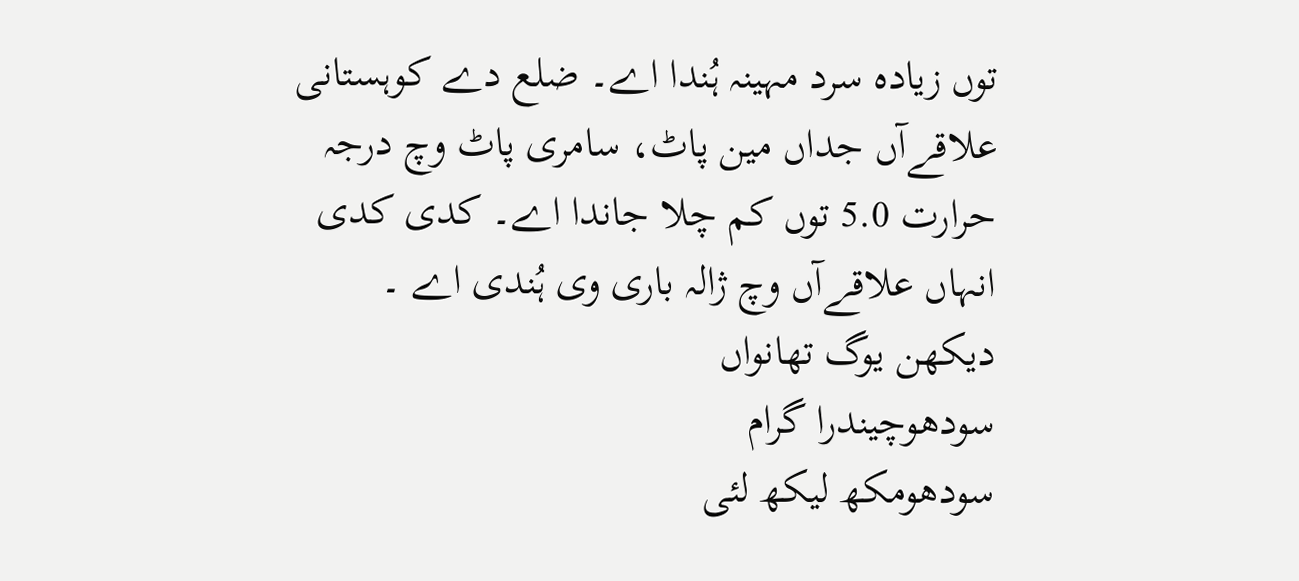توں زیادہ سرد مہینہ ہُندا اے۔ ضلع دے کوہستانی علاقےآں جداں مین پاٹ، سامری پاٹ وچ درجہ حرارت 5.0 توں کم چلا جاندا اے۔ کدی کدی انہاں علاقےآں وچ ژالہ باری وی ہُندی اے ۔
دیکھن یوگ تھانواں
سودھوچیندرا گرام
سودھومکھ لیکھ لئی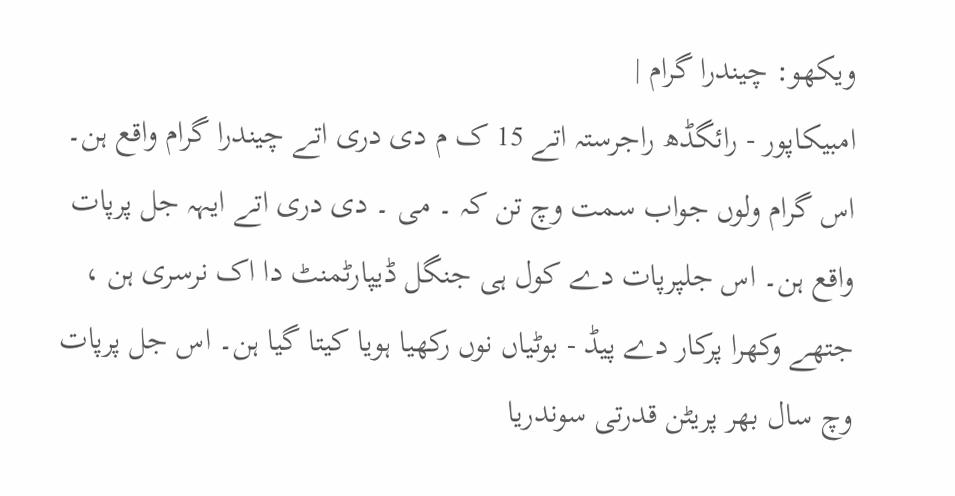ویکھو: چیندرا گرام |
امبیکاپور - رائگڈھ راجرستہ اتے 15 ک م دی دری اتے چیندرا گرام واقع ہن۔ اس گرام ولوں جواب سمت وچ تن کہ ۔ می ۔ دی دری اتے ایہہ جل پرپات واقع ہن۔ اس جلپرپات دے کول ہی جنگل ڈیپارٹمنٹ دا اک نرسری ہن ، جتھے وکھرا پرکار دے پیڈ - بوٹیاں نوں رکھیا ہویا کیتا گیا ہن۔ اس جل پرپات وچ سال بھر پریٹن قدرتی سوندریا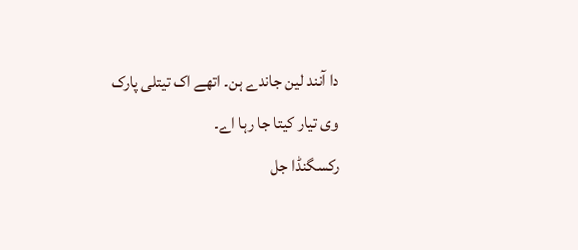دا آنند لین جاندے ہن۔ اتھے اک تیتلی پارک وی تیار کیتا جا رہا اے۔
رکسگنڈا جل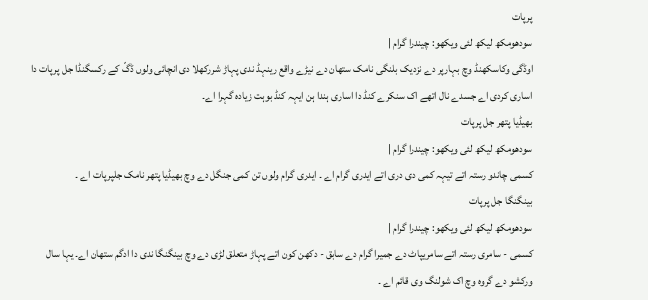پرپات
سودھومکھ لیکھ لئی ویکھو: چیندرا گرام |
اوڈگی وکاسکھنڈ وچ بہارپر دے نزدیک بلنگی نامک ستھان دے نیڑے واقع رینہڈ ندی پہاڑ شررکھلا دی انچائی ولوں ڈگّ کے رکسگنڈا جل پرپات دا اساری کردی اے جسدے نال اتھے اک سنکرے کنڈ دا اساری ہندا ہن ایہہ کنڈ بوہت زیادہ گہرا اے۔
بھیڈیا پتھر جل پرپات
سودھومکھ لیکھ لئی ویکھو: چیندرا گرام |
کسمی چاندو رستہ اتے تیہہ کمی دی دری اتے ایدری گرام اے ۔ ایدری گرام ولوں تن کمی جنگل دے وچ بھیڈیا پتھر نامک جلپرپات اے ۔
بینگنگا جل پرپات
سودھومکھ لیکھ لئی ویکھو: چیندرا گرام |
کسمی - سامری رستہ اتے سامریپاٹ دے جمیرا گرام دے سابق - دکھن کون اتے پہاڑ متعلق لڑی دے وچ بینگنگا ندی دا ادگم ستھان اے۔ یہا سال ورکشو دے گروہ وچ اک شولنگ وی قائم اے ۔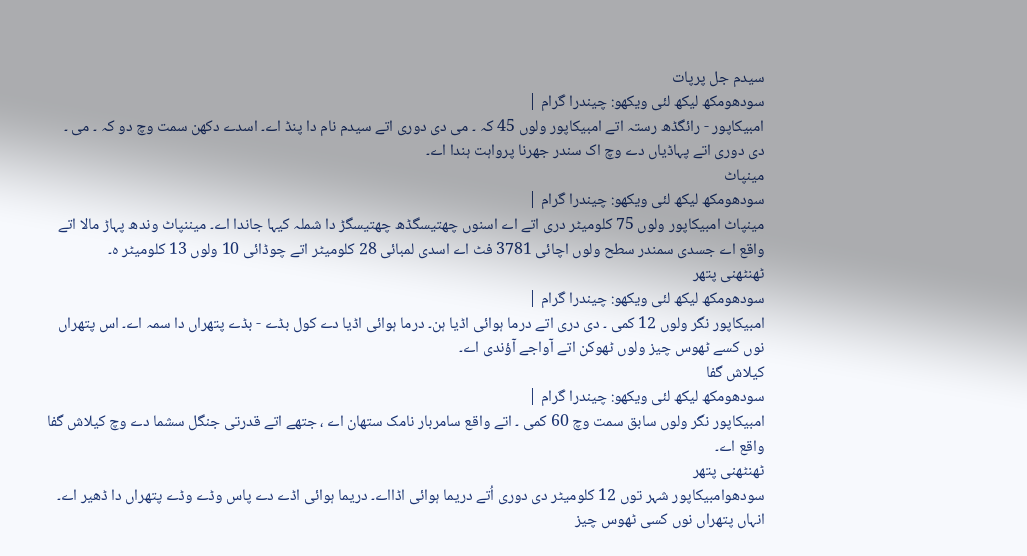سیدم جل پرپات
سودھومکھ لیکھ لئی ویکھو: چیندرا گرام |
امبیکاپور - رائگڈھ رستہ اتے امبیکاپور ولوں 45 کہ ۔ می دی دوری اتے سیدم نام دا پنڈ اے۔ اسدے دکھن سمت وچ دو کہ ۔ می ۔ دی دوری اتے پہاڈیاں دے وچ اک سندر جھرنا پرواہت ہندا اے۔
مینپاٹ
سودھومکھ لیکھ لئی ویکھو: چیندرا گرام |
مینپاٹ امبیکاپور ولوں 75 کلومیٹر دری اتے اے اسنوں چھتیسگڈھ چھتیسگڑ دا شملہ کیہا جاندا اے۔ میننپاٹ وندھ پہاڑ مالا اتے واقع اے جسدی سمندر سطح ولوں اچائی 3781 فٹ اے اسدی لمبائی 28 کلومیٹر اتے چوڈائی 10 ولوں 13 کلومیٹر ہ۔
ٹھنٹھنی پتھر
سودھومکھ لیکھ لئی ویکھو: چیندرا گرام |
امبیکاپور نگر ولوں 12 کمی ۔ دی دری اتے درما ہوائی اڈیا ہن۔ درما ہوائی اڈیا دے کول بڈے - بڈے پتھراں دا سمہ اے۔ اس پتھراں نوں کسے ٹھوس چیز ولوں ٹھوکن اتے آواجے آؤندی اے۔
کیلاش گفا
سودھومکھ لیکھ لئی ویکھو: چیندرا گرام |
امبیکاپور نگر ولوں سابق سمت وچ 60 کمی ۔ اتے واقع سامربار نامک ستھان اے ، جتھے اتے قدرتی جنگل سشما دے وچ کیلاش گفا واقع اے۔
ٹھنٹھنی پتھر
سودھوامبیکاپور شہر توں 12 کلومیٹر دی دوری اُتے دریما ہوائی اڈااے۔ دریما ہوائی اڈے دے پاس وڈے وڈے پتھراں دا ڈھیر اے۔ انہاں پتھراں نوں کسی ٹھوس چیز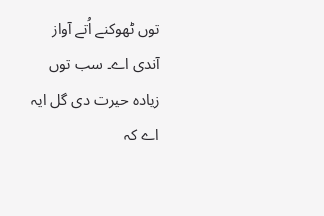توں ٹھوكنے اُتے آواز آندی اے۔ سب توں زیادہ حیرت دی گل ایہ اے کہ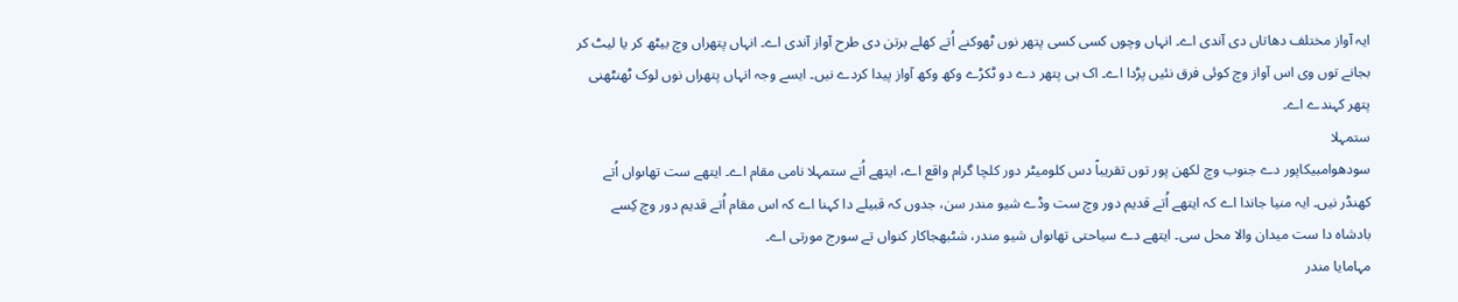ایہ آواز مختلف دھاتاں دی آندی اے۔ انہاں وچوں کسی کسی پتھر نوں ٹھوكنے اُتے کھلے برتن دی طرح آواز آندی اے۔ انہاں پتھراں وچ بیٹھ کر یا لیٹ کر بجانے توں وی اس آواز وچ کوئی فرق نئيں پڑدا اے۔ اک ہی پتھر دے دو ٹكڑے وکھ وکھ آواز پیدا کردے نيں۔ ايسے وجہ انہاں پتھراں نوں لوک ٹھنٹھنی پتھر کہندے اے۔
ستمہلا
سودھوامبیکاپور دے جنوب وچ لکھن پور توں تقریباً دس کلومیٹر دور كلچا گرام واقع اے، ایتھے اُتے ستمہلا نامی مقام اے۔ ایتھے ست تھاںواں اُتے کھنڈر نيں۔ ایہ منیا جاندا اے کہ ایتھے اُتے قدیم دور وچ ست وڈے شیو مندر سن، جدوں کہ قبیلے دا کہنا اے کہ اس مقام اُتے قدیم دور وچ کِسے بادشاہ دا ست میدان والا محل سی۔ ایتھے دے سیاحتی تھاںواں شیو مندر، شٹبھجاكار کنواں تے سورج مورتی اے۔
مہامایا مندر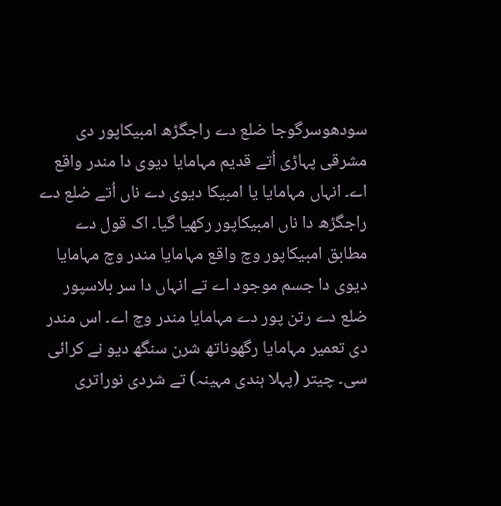سودھوسرگوجا ضلع دے راجگڑھ امبیکاپور دی مشرقی پہاڑی اُتے قدیم مہامایا دیوی دا مندر واقع اے۔ انہاں مہامایا یا امبیکا دیوی دے ناں اُتے ضلع دے راجگڑھ دا ناں امبیکاپور رکھیا گیا۔ اک قول دے مطابق امبیکاپور وچ واقع مہامایا مندر وچ مہامایا دیوی دا جسم موجود اے تے انہاں دا سر بلاسپور ضلع دے رتن پور دے مہامایا مندر وچ اے۔ اس مندر دی تعمیر مہامایا رگھوناتھ شرن سنگھ دیو نے کرائی سی۔ چیتر (پہلا ہندی مہینہ) تے شردی نوراتری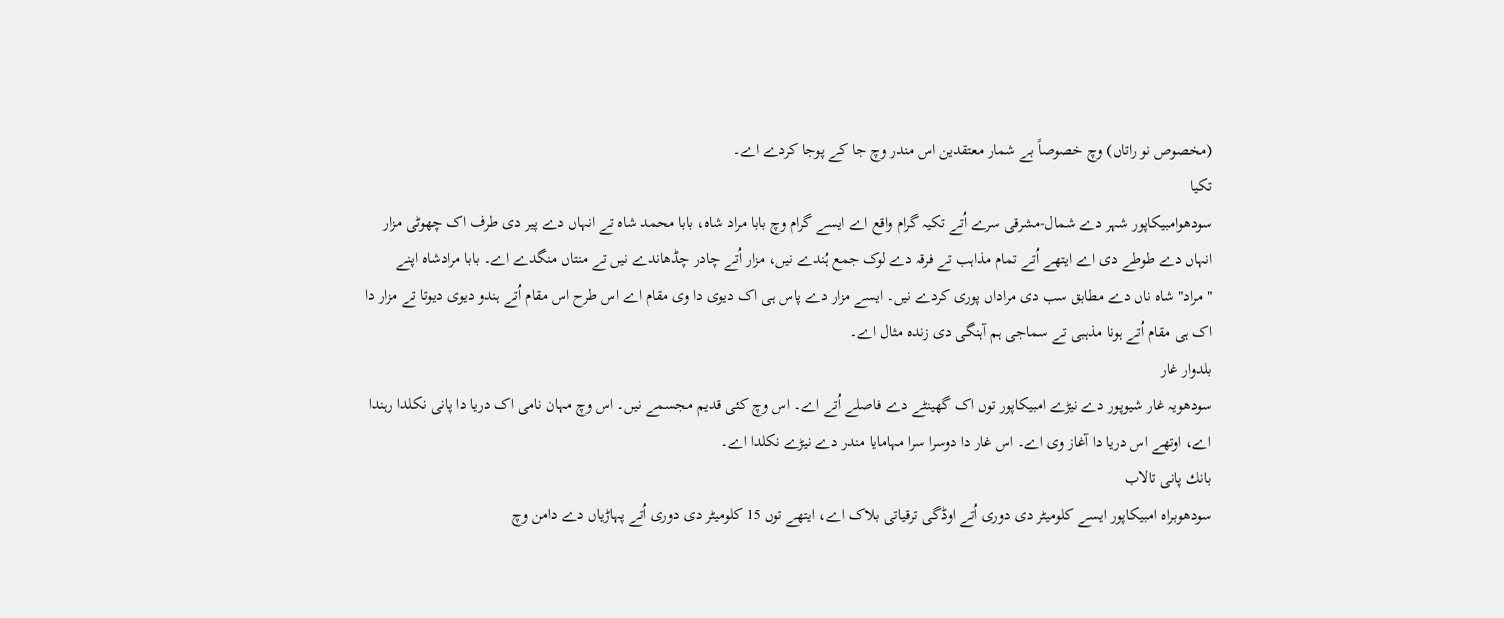(مخصوص نو راتاں) وچ خصوصاً بے شمار معتقدین اس مندر وچ جا کے پوجا کردے اے۔
تکیا
سودھوامبیکاپور شہر دے شمال-مشرقی سرے اُتے تکیہ گرام واقع اے ايسے گرام وچ بابا مراد شاہ، بابا محمد شاہ تے انہاں دے پیر دی طرف اک چھوٹی مزار انہاں دے طوطے دی اے ایتھے اُتے تمام مذاہب تے فرقہ دے لوک جمع ہُندے نيں، مزار اُتے چادر چڈھاندے نيں تے منتاں منگدے اے۔ بابا مرادشاه اپنے "مراد" شاہ ناں دے مطابق سب دی مراداں پوری کردے نيں۔ ايسے مزار دے پاس ہی اک دیوی دا وی مقام اے اس طرح اس مقام اُتے ہندو دیوی دیوتا تے مزار دا اک ہی مقام اُتے ہونا مذہبی تے سماجی ہم آہنگی دی زندہ مثال اے۔
بلدوار غار
سودھویہ غار شیوپور دے نیڑے امبیکاپور توں اک گھینٹے دے فاصلے اُتے اے۔ اس وچ کئی قدیم مجسمے نيں۔ اس وچ مہان نامی اک دریا دا پانی نکلدا رہندا اے، اوتھے اس دریا دا آغاز وی اے۔ اس غار دا دوسرا سرا مہامایا مندر دے نیڑے نکلدا اے۔
بانك پانی تالاب
سودھوبراہ امبیکاپور ايسے کلومیٹر دی دوری اُتے اوڈگی ترقیاتی بلاک اے، ایتھے توں 15 کلومیٹر دی دوری اُتے پہاڑیاں دے دامن وچ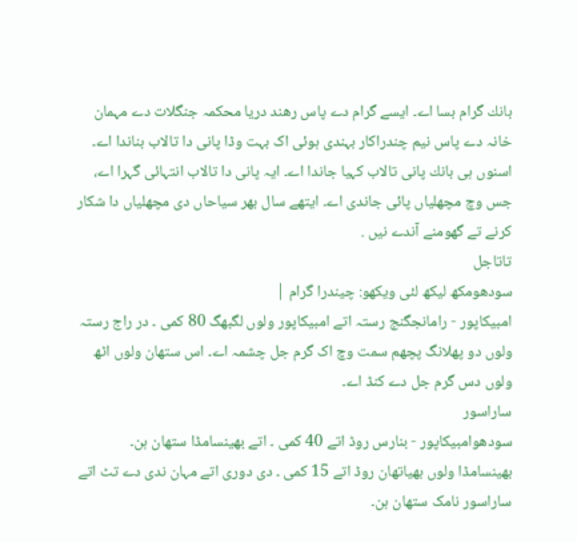بانك گرام بسا اے۔ ايسے گرام دے پاس رهند دریا محکمہ جنگلات دے مہمان خانہ دے پاس نیم چندراكار بہندی ہوئی اک بہت وڈا پانی دا تالاب بناندا اے۔ اسنوں ہی بانك پانی تالاب کہیا جاندا اے۔ ایہ پانی دا تالاب انتہائی گہرا اے، جس وچ مچھلیاں پائی جاندی اے۔ ایتھے سال بھر سیاحاں دی مچھلیاں دا شکار کرنے تے گھومنے آندے نيں .
تاتاجل
سودھومکھ لیکھ لئی ویکھو: چیندرا گرام |
امبیکاپور - رامانجگنج رستہ اتے امبیکاپور ولوں لگبھگ 80 کمی ۔ در راج رستہ ولوں دو پھلانگ پچھم سمت وچ اک گرم جل چشمہ اے۔ اس ستھان ولوں اٹھ ولوں دس گرم جل دے کنڈ اے۔
ساراسور
سودھوامبیکاپور - بنارس روڈ اتے 40 کمی ۔ اتے بھینسامڈا ستھان ہن۔ بھینسامڈا ولوں بھیاتھان روڈ اتے 15 کمی ۔ دی دوری اتے مہان ندی دے تٹ اتے ساراسور نامک ستھان ہن۔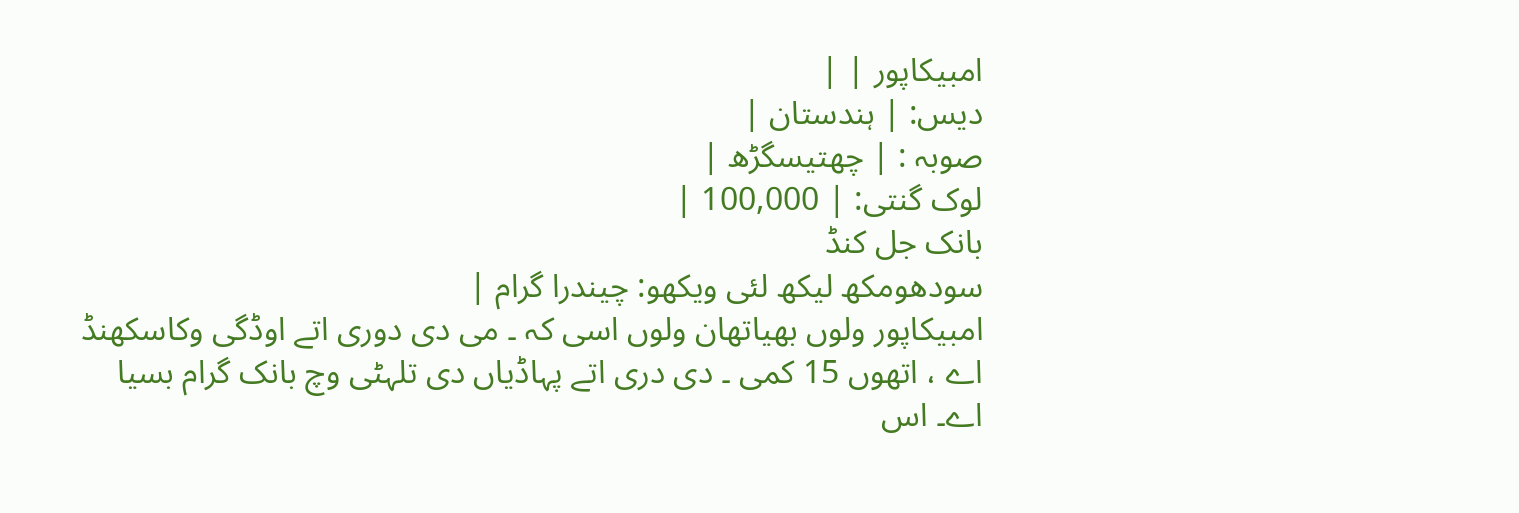امبیکاپور | |
دیس: | ہندستان |
صوبہ : | چھتیسگڑھ |
لوک گنتی: | 100,000 |
بانک جل کنڈ
سودھومکھ لیکھ لئی ویکھو: چیندرا گرام |
امبیکاپور ولوں بھیاتھان ولوں اسی کہ ۔ می دی دوری اتے اوڈگی وکاسکھنڈ اے ، اتھوں 15 کمی ۔ دی دری اتے پہاڈیاں دی تلہٹی وچ بانک گرام بسیا اے۔ اس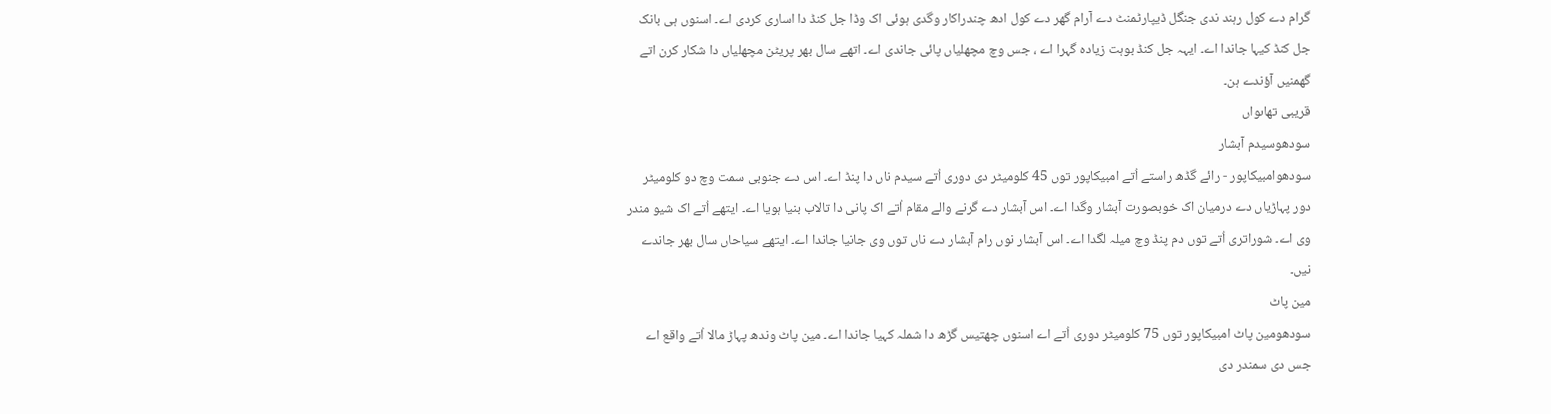گرام دے کول رہند ندی جنگل ڈیپارٹمنٹ دے آرام گھر دے کول ادھ چندراکار وگدی ہوئی اک وڈا جل کنڈ دا اساری کردی اے۔ اسنوں ہی بانک جل کنڈ کیہا جاندا اے۔ ایہہ جل کنڈ بوہت زیادہ گہرا اے ، جس وچ مچھلیاں پائی جاندی اے۔ اتھے سال بھر پریٹن مچھلیاں دا شکار کرن اتے گھمنیں آؤندے ہن۔
قریبی تھاںواں
سودھوسیدم آبشار
سودھوامبیکاپور - رائے گڈھ راستے اُتے امبیکاپور توں 45 کلومیٹر دی دوری اُتے سیدم ناں دا پنڈ اے۔ اس دے جنوبی سمت وچ دو کلومیٹر دور پہاڑیاں دے درمیان اک خوبصورت آبشار وگدا اے۔ اس آبشار دے گرنے والے مقام اُتے اک پانی دا تالاب بنیا ہویا اے۔ ایتھے اُتے اک شیو مندر وی اے۔ شوراتری اُتے توں دم پنڈ وچ میلہ لگدا اے۔ اس آبشار نوں رام آبشار دے ناں توں وی جانیا جاندا اے۔ ایتھے سیاحاں سال بھر جاندے نيں۔
مین پاٹ
سودھومین پاٹ امبیکاپور توں 75 کلومیٹر دوری اُتے اے اسنوں چھتیس گڑھ دا شملہ کہیا جاندا اے۔ مین پاٹ وندھ پہاڑ مالا اُتے واقع اے جس دی سمندر دی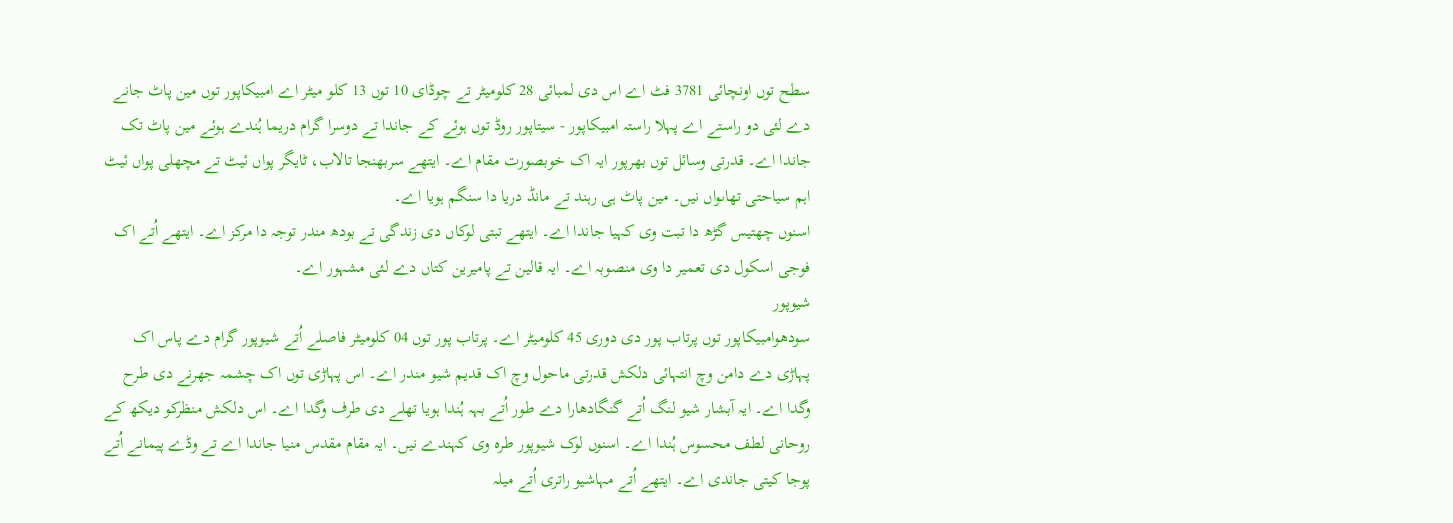سطح توں اونچائی 3781 فٹ اے اس دی لمبائی 28 کلومیٹر تے چوڈای 10 توں 13 کلو میٹر اے امبیکاپور توں مین پاٹ جانے دے لئی دو راستے اے پہلا راستہ امبیکاپور - سیتاپور روڈ توں ہوئے کے جاندا تے دوسرا گرام دریما ہُندے ہوئے مین پاٹ تک جاندا اے۔ قدرتی وسائل توں بھرپور ایہ اک خوبصورت مقام اے۔ ایتھے سربھنجا تالاب، ٹایگر پواں ئیٹ تے مچھلی پواں ئیٹ اہم سیاحتی تھاںواں نيں۔ مین پاٹ ہی رہند تے مانڈ دریا دا سنگم ہويا اے۔
اسنوں چھتیس گڑھ دا تبت وی کہیا جاندا اے۔ ایتھے تبتی لوکاں دی زندگی تے بودھ مندر توجہ دا مرکز اے۔ ایتھے اُتے اک فوجی اسکول دی تعمیر دا وی منصوبہ اے۔ ایہ قالین تے پامیرین کتاں دے لئی مشہور اے۔
شیوپور
سودھوامبیکاپور توں پرتاب پور دی دوری 45 کلومیٹر اے۔ پرتاب پور توں 04 کلومیٹر فاصلے اُتے شیوپور گرام دے پاس اک پہاڑی دے دامن وچ انتہائی دلکش قدرتی ماحول وچ اک قدیم شیو مندر اے۔ اس پہاڑی توں اک چشمہ جھرنے دی طرح وگدا اے۔ ایہ آبشار شیو لنگ اُتے گنگادھارا دے طور اُتے بہہ ہُندا ہويا تھلے دی طرف وگدا اے۔ اس دلکش منظرکو دیکھ کے روحانی لطف محسوس ہُندا اے۔ اسنوں لوک شیوپور طرہ وی کہندے نيں۔ ایہ مقام مقدس منیا جاندا اے تے وڈے پیمانے اُتے پوجا کيتی جاندی اے۔ ایتھے اُتے مہاشیو راتری اُتے میلہ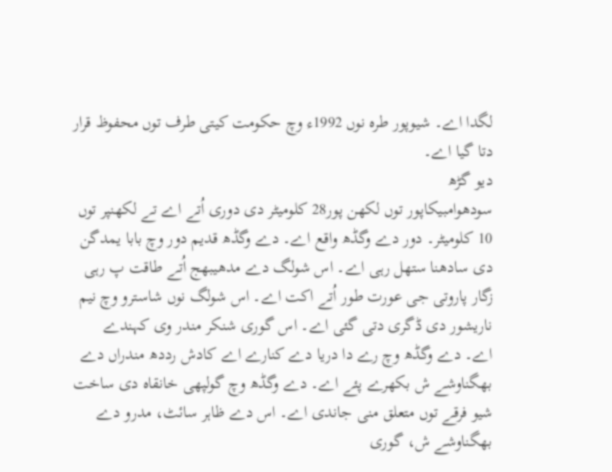لگدا اے۔ شیوپور طرہ نوں 1992ء وچ حکومت کیتی طرف توں محفوظ قرار دتا گیا اے۔
دیو گڑھ
سودھوامبیکاپور توں لکھن پور28 کلومیٹر دی دوری اُتے اے تے لكھنپر توں 10 کلومیٹر۔ دور دے وگڈھ واقع اے۔ دے وگڈھ قدیم دور وچ بابا یمدگن دی سادھنا ستھل رہی اے۔ اس شولگ دے مدھیبھج اُتے طاقت پ رہی زگار پاروتی جی عورت طور اُتے اكت اے۔ اس شولگ نوں شاسترو وچ نیم ناریشور دی ڈگری دتی گئی اے۔ اس گوری شنکر مندر وی کہندے اے۔ دے وگڈھ وچ رے دا دریا دے کنارے اے كادش رددھ مندراں دے بھگناوشے ش بکھرے پئے اے۔ دے وگڈھ وچ گولپھی خانقاہ دی ساخت شیو فرقے توں متعلق منی جاندی اے۔ اس دے ظاہر سائٹ، مدرو دے بھگناوشے ش، گوری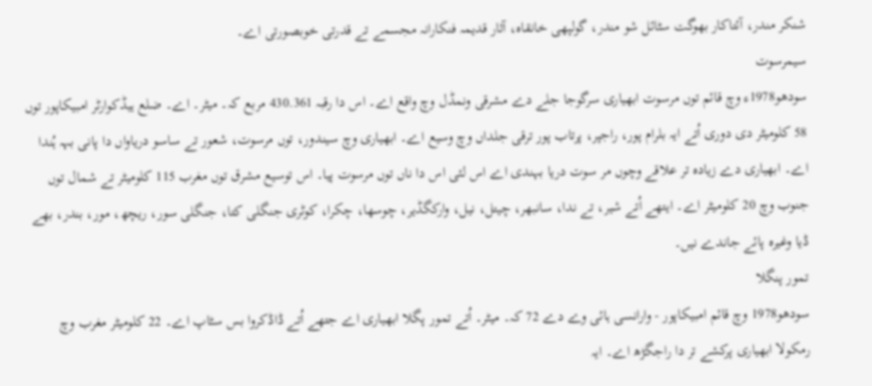شنکر مندر، آئتاکار بھوگت سٹائل شو مندر، گولپھی خانقاہ، آثار قدیمہ فنکارانہ مجسمے تے قدرتی خوبصورتی اے۔
سیمرسوت
سودھو1978ء وچ قائم توں مرسوت ابھیاری سرگوجا جلے دے مشرقی ونمڈل وچ واقع اے۔ اس دا رقبہ 430.361 مربع کہ۔ میٹر۔ اے۔ ضلع ہیڈکوارٹر امبیکاپور توں 58 کلومیٹر دی دوری اُتے ایہ بلرام پور، راجپر، پرتاب پور ترقی جلداں وچ وسیع اے۔ ابھیاری وچ سیندور، توں مرسوت، شعور تے ساسو دریاواں دا پانی بہہ ہُندا اے۔ ابھیاری دے زیادہ تر علاقے وچوں مر سوت دریا بہندی اے اس لئی اس دا ناں توں مرسوت پيا۔ اس توسیع مشرق توں مغرب 115 کلومیٹر تے شمال توں جنوب وچ 20 کلومیٹر اے۔ ایتھے اُتے شیر، تے ندا، سانبھر، چیتل، نیل، واركگڈیر، چوسها، چكرا، كوٹری جنگلی کتا، جنگلی سور، ریچھ، مور، بندر، بھے ڈیا وغیرہ پائے جاندے نيں۔
تمور پنگلا
سودھو1978 وچ قائم امبیکاپور - وارانسی ہائی وے دے 72 کہ۔ میٹر۔ اُتے تمور پگلا ابھیاری اے جتھے اُتے ڈاڈكروا بس سٹاپ اے۔ 22 کلومیٹر مغرب وچ رمكولا ابھیاری پركشے تر دا راجگڑھ اے۔ ایہ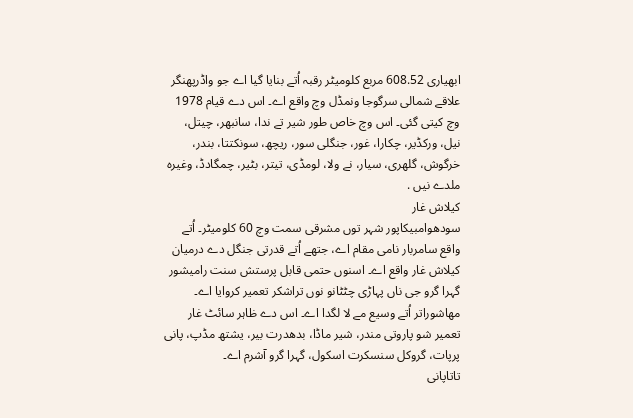ابھیاری 608.52 مربع کلومیٹر رقبہ اُتے بنایا گیا اے جو واڈرپھنگر علاقے شمالی سرگوجا ونمڈل وچ واقع اے۔ اس دے قیام 1978 وچ کيتی گئی۔ اس وچ خاص طور شیر تے ندا، سانبھر، چیتل، نیل، وركڈیر، چكارا، غور، جنگلی سور، ریچھ، سونكتتا، بندر، خرگوش، گلهری، سیار، نے ولا، لومڈی، تیتر، بٹیر، چمگادڈ، وغیرہ ملدے نيں .
کیلاش غار
سودھوامبیکاپور شہر توں مشرقی سمت وچ 60 کلومیٹر۔ اُتے واقع سامربار نامی مقام اے، جتھے اُتے قدرتی جنگل دے درمیان کیلاش غار واقع اے۔ اسنوں حتمی قابل پرستش سنت رامیشور گہرا گرو جی ناں پہاڑی چٹٹانو نوں تراشكر تعمیر کروایا اے۔ مهاشوراتر اُتے وسیع مے لا لگدا اے۔ اس دے ظاہر سائٹ غار تعمیر شو پاروتی مندر، شیر ماڈا، بدھدرت بیر، یشتھ مڈپ، پانی پرپات، گروكل سنسکرت اسکول، گہرا گرو آشرم اے۔
تاتاپانی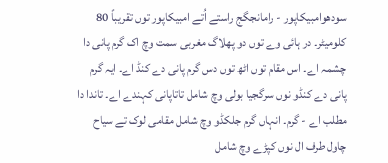سودھوامبیکاپور - رامانجگج راستے اُتے امبیکاپور توں تقریباً 80 کلومیٹر۔ در ہائی وے توں دو پھلاگ مغربی سمت وچ اک گرم پانی دا چشمہ اے۔ اس مقام توں اٹھ توں دس گرم پانی دے كنڈ اے۔ ایہ گرم پانی دے كنڈو نوں سرگجیا بولی وچ شامل تاتاپانی کہندے اے۔ تاندا دا مطلب اے - گرم۔ انہاں گرم جلكڈو وچ شامل مقامی لوک تے سیاح چاول طرف ال نوں کپڑے وچ شامل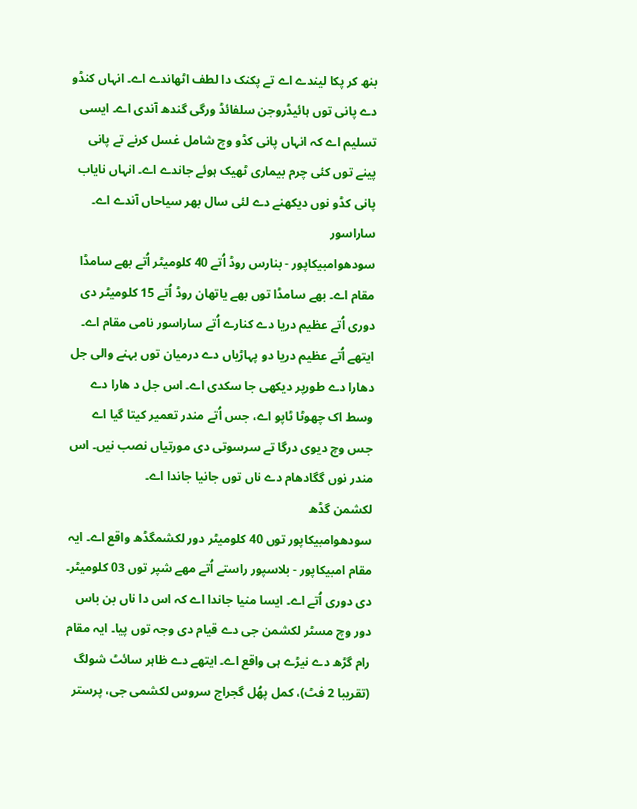بنھ کر پکا لیندے اے تے پکنک دا لطف اٹھاندے اے۔ انہاں كنڈو دے پانی توں ہائیڈروجن سلفائڈ ورگی گندھ آندی اے۔ ایسی تسلیم اے کہ انہاں پانی كڈو وچ شامل غسل کرنے تے پانی پینے توں کئی چرم بیماری ٹھیک ہوئے جاندے اے۔ انہاں نایاب پانی كڈو نوں دیکھنے دے لئی سال بھر سیاحاں آندے اے۔
ساراسور
سودھوامبیکاپور - بنارس روڈ اُتے 40 کلومیٹر اُتے بھے سامڈا مقام اے۔ بھے سامڈا توں بھے یاتھان روڈ اُتے 15 کلومیٹر دی دوری اُتے عظیم دریا دے کنارے اُتے ساراسور نامی مقام اے۔ ایتھے اُتے عظیم دریا دو پہاڑیاں دے درمیان توں بہنے والی جل دھارا دے طورپر دیکھی جا سکدی اے۔ اس جل د ھارا دے وسط اک چھوٹا ٹاپو اے، جس اُتے مندر تعمیر کيتا گیا اے جس وچ دیوی درگا تے سرسوتی دی مورتیاں نصب نيں۔ اس مندر نوں گگادھام دے ناں توں جانیا جاندا اے۔
لكشمن گڈھ
سودھوامبیکاپور توں 40 کلومیٹر دور لكشمگڈھ واقع اے۔ ایہ مقام امبیکاپور - بلاسپور راستے اُتے مهے شپر توں 03 کلومیٹر۔ دی دوری اُتے اے۔ ایسا منیا جاندا اے کہ اس دا ناں بن باس دور وچ مسٹر لکشمن جی دے قیام دی وجہ توں پيا۔ ایہ مقام رام گڑھ دے نیڑے ہی واقع اے۔ ایتھے دے ظاہر سائٹ شولگ (تقریبا 2 فٹ)، کمل پھُل گجراج سروس لکشمی جی، پرستر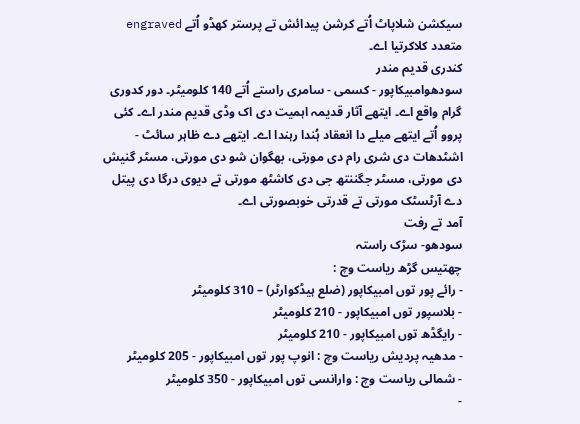سیکشن شلاپاٹ اُتے کرشن پیدائش تے پرستر كھڈو اُتے engraved متعدد كلاكرتیا اے۔
كندری قدیم مندر
سودھوامبیکاپور - كسمی - سامری راستے اُتے 140 کلومیٹر۔ دور كدوری گرام واقع اے۔ ایتھے آثار قدیمہ اہمیت دی اک وڈی قدیم مندر اے۔ کئی پروو اُتے ایتھے میلے دا انعقاد ہُندا رہندا اے۔ ایتھے دے ظاہر سائٹ - اشٹدھات دی شری رام دی مورتی، بھگوان شو دی مورتی، مسٹر گنیش دی مورتی، مسٹر جگننتھ جی دی كاشٹھ مورتی تے دیوی درگا دی پیتل دے آرٹسٹک مورتی تے قدرتی خوبصورتی اے۔
آمد تے رفت
سودھو- سڑک راستہ
چھتیس گڑھ ریاست وچ :
- رائے پور توں امبیکاپور (ضلع ہیڈکوارٹر) – 310 کلومیٹر
- بلاسپور توں امبیکاپور - 210 کلومیٹر
- رایگڈھ توں امبیکاپور - 210 کلومیٹر
- مدھیہ پردیش ریاست وچ : انوپ پور توں امبیکاپور - 205 کلومیٹر
- شمالی ریاست وچ : وارانسی توں امبیکاپور - 350 کلومیٹر
-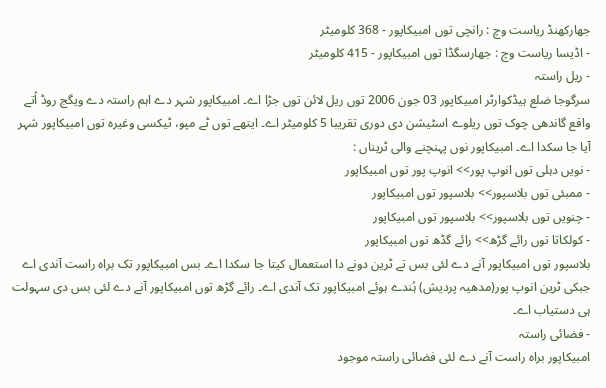جھارکھنڈ ریاست وچ : رانچی توں امبیکاپور - 368 کلومیٹر
- اڈیسا ریاست وچ : جھارسگڈا توں امبیکاپور - 415 کلومیٹر
- ریل راستہ
سرگوجا ضلع ہیڈکوارٹر امبیکاپور 03 جون 2006 توں ریل لائن توں جڑا اے۔ امبیکاپور شہر دے اہم راستہ دے ویگج روڈ اُتے واقع گاندھی چوک توں ریلوے اسٹیشن دی دوری تقریبا 5 کلومیٹر اے۔ ایتھے توں ٹے مپو، ٹیکسی وغیرہ توں امبیکاپور شہر آیا جا سکدا اے۔ امبیکاپور نوں پہنچنے والی ٹریناں :
- نويں دہلی توں انوپ پور>> انوپ پور توں امبیکاپور
- ممبئی توں بلاسپور>> بلاسپور توں امبیکاپور
- چنويں توں بلاسپور>> بلاسپور توں امبیکاپور
- کولکاتا توں رائے گڑھ>> رائے گڈھ توں امبیکاپور
بلاسپور توں امبیکاپور آنے دے لئی بس تے ٹرین دونے دا استعمال کيتا جا سکدا اے۔ بس امبیکاپور تک براہ راست آندی اے جبكی ٹرین انوپ پور(مدھیہ پردیش) ہُندے ہوئے امبیکاپور تک آندی اے۔ رائے گڑھ توں امبیکاپور آنے دے لئی بس دی سہولت ہی دستیاب اے۔
- فضائی راستہ
امبیکاپور براہ راست آنے دے لئی فضائی راستہ موجود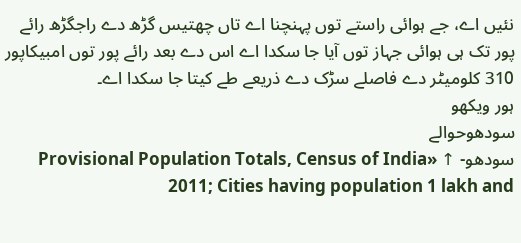نئيں اے، جے ہوائی راستے توں پہنچنا اے تاں چھتیس گڑھ دے راجگڑھ رائے پور تک ہی ہوائی جہاز توں آیا جا سکدا اے اس دے بعد رائے پور توں امبیکاپور 310 کلومیٹر دے فاصلے سڑک دے ذریعے طے کيتا جا سکدا اے۔
ہور ویکھو
سودھوحوالے
سودھو- ↑ «Provisional Population Totals, Census of India 2011; Cities having population 1 lakh and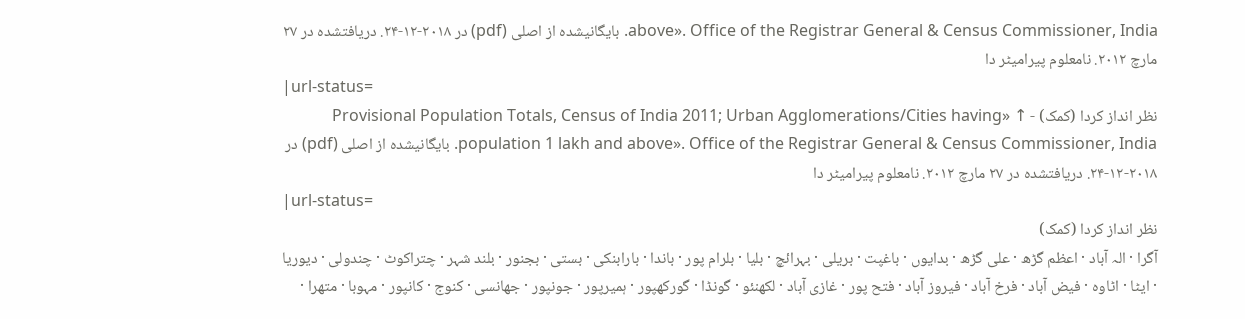above». Office of the Registrar General & Census Commissioner, India. بایگانیشده از اصلی (pdf) در ۲۰۱۸-۱۲-۲۴. دریافتشده در ۲۷ مارچ ۲۰۱۲. نامعلوم پیرامیٹر دا
|url-status=
نظر انداز کردا (کمک) - ↑ «Provisional Population Totals, Census of India 2011; Urban Agglomerations/Cities having population 1 lakh and above». Office of the Registrar General & Census Commissioner, India. بایگانیشده از اصلی (pdf) در ۲۰۱۸-۱۲-۲۴. دریافتشده در ۲۷ مارچ ۲۰۱۲. نامعلوم پیرامیٹر دا
|url-status=
نظر انداز کردا (کمک)
آگرا · الہ آباد · اعظم گڑھ · علی گڑھ · بدایوں · باغپت · بریلی · بہرائچ · بلیا · بلرام پور · باندا · بارابنکی · بستی · بجنور · بلند شہر · چتراکوٹ · چندولی · دیوریا · ایٹا · اٹاوہ · فیض آباد · فرخ آباد · فیروز آباد · فتح پور · غازی آباد · لکھنئو · گونڈا · گورکھپور · ہمیرپور · جونپور · جھانسی · کنوج · کانپور · مہوبا · متھرا ·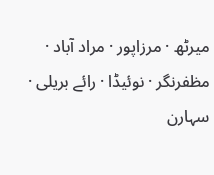میرٹھ · مرزاپور · مراد آباد · مظفرنگر · نوئیڈا · رائے بریلی · سہارن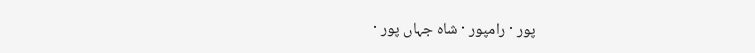پور · رامپور · شاہ جہاں پور ·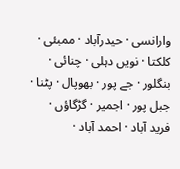وارانسی · حیدرآباد · ممبئی · کلکتا · نویں دہلی · چنائی · بنگلور · جے پور · بھوپال · پٹنا · جبل پور · اجمیر · گڑگاؤں · فرید آباد · احمد آباد ·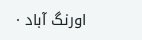اورنگ آباد ·